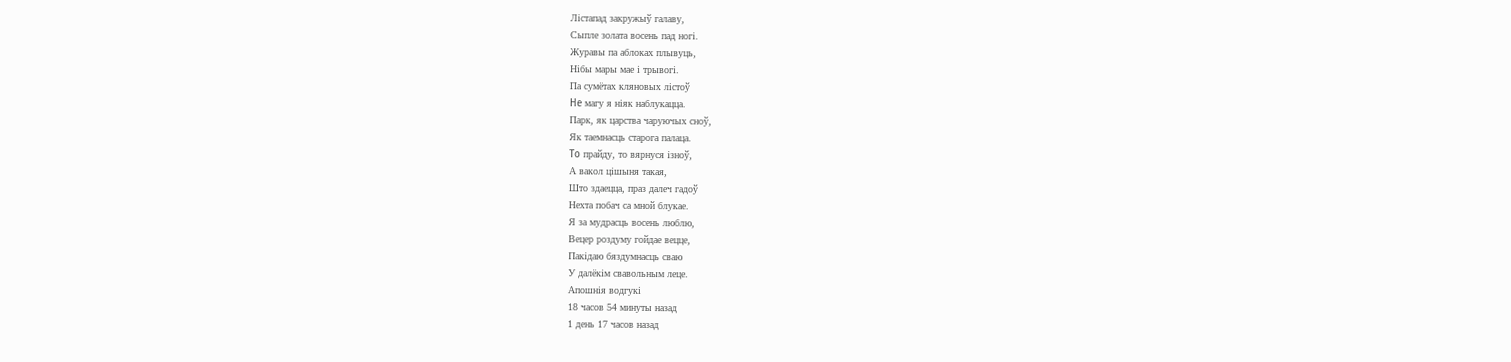Лістапад закружыў галаву,
Сыпле золата восень пад ногі.
Журавы па аблоках плывуць,
Нібы мары мае і трывогі.
Па сумётах кляновых лістоў
He магу я ніяк наблукацца.
Парк, як царства чаруючых сноў,
Як таемнасць старога палаца.
To прайду, то вярнуся ізноў,
А вакол цішыня такая,
Што здаецца, праз далеч гадоў
Нехта побач са мной блукае.
Я за мудрасць восень люблю,
Вецер роздуму гойдае вецце,
Пакідаю бяздумнасць сваю
У далёкім свавольным леце.
Апошнiя водгукi
18 часов 54 минуты назад
1 день 17 часов назад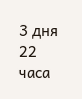3 дня 22 часа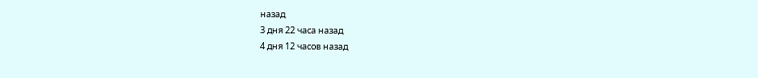назад
3 дня 22 часа назад
4 дня 12 часов назад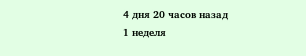4 дня 20 часов назад
1 неделя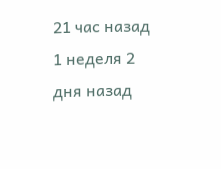21 час назад
1 неделя 2 дня назад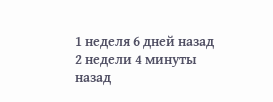1 неделя 6 дней назад
2 недели 4 минуты назад